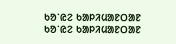ᱠᱚᱸᱭᱮ ᱠᱟᱞᱤᱢᱟᱱᱛᱟᱱ
ᱠᱚᱸᱭᱮ ᱠᱟᱞᱤᱢᱟᱱᱛᱟᱱ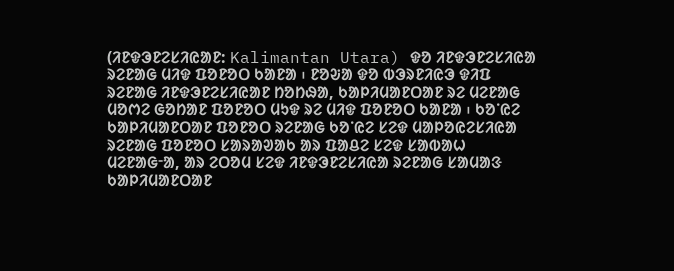(ᱤᱱᱫᱳᱱᱮᱥᱤᱭᱟᱱ: Kalimantan Utara) ᱫᱚ ᱤᱱᱫᱳᱱᱮᱥᱤᱭᱟ ᱨᱮᱱᱟᱜ ᱢᱤᱫ ᱯᱚᱱᱚᱛ ᱠᱟᱱᱟ ᱾ ᱱᱚᱶᱟ ᱫᱚ ᱵᱳᱨᱱᱤᱭᱳ ᱫᱤᱯ ᱨᱮᱱᱟᱜ ᱤᱱᱫᱳᱱᱮᱥᱤᱭᱟᱱ ᱴᱚᱴᱷᱟ, ᱠᱟᱞᱤᱢᱟᱱᱛᱟᱱ ᱨᱮ ᱢᱮᱱᱟᱜ ᱢᱚᱬᱮ ᱜᱚᱴᱟᱱ ᱯᱚᱱᱚᱛ ᱢᱩᱫ ᱨᱮ ᱢᱤᱫ ᱯᱚᱱᱚᱛ ᱠᱟᱱᱟ ᱾ ᱠᱚᱸᱭᱮ ᱠᱟᱞᱤᱢᱟᱱᱛᱟᱱ ᱯᱚᱱᱚᱛ ᱨᱮᱱᱟᱜ ᱠᱚᱸᱭᱮ ᱥᱮᱫ ᱢᱟᱞᱚᱭᱮᱥᱤᱭᱟ ᱨᱮᱱᱟᱜ ᱯᱚᱱᱚᱛ ᱥᱟᱨᱟᱣᱟᱠ ᱟᱨ ᱯᱟᱪᱮ ᱥᱮᱫ ᱥᱟᱵᱟᱦ ᱢᱮᱱᱟᱜᱼᱟ, ᱟᱨ ᱮᱛᱚᱢ ᱥᱮᱫ ᱤᱱᱫᱳᱱᱮᱥᱤᱭᱟ ᱨᱮᱱᱟᱜ ᱥᱟᱢᱟᱝ ᱠᱟᱞᱤᱢᱟᱱᱛᱟᱱ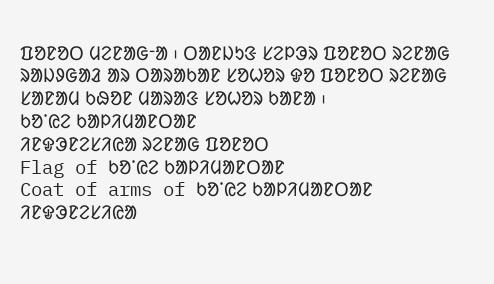ᱯᱚᱱᱚᱛ ᱢᱮᱱᱟᱜᱼᱟ ᱾ ᱛᱟᱱᱡᱩᱝ ᱥᱮᱞᱳᱨ ᱯᱚᱱᱚᱛ ᱨᱮᱱᱟᱜ ᱨᱟᱡᱽᱜᱟᱲ ᱟᱨ ᱛᱟᱨᱟᱠᱟᱱ ᱥᱚᱦᱚᱨ ᱫᱚ ᱯᱚᱱᱚᱛ ᱨᱮᱱᱟᱜ ᱥᱟᱱᱟᱢ ᱠᱷᱚᱱ ᱢᱟᱨᱟᱝ ᱥᱚᱦᱚᱨ ᱠᱟᱱᱟ ᱾
ᱠᱚᱸᱭᱮ ᱠᱟᱞᱤᱢᱟᱱᱛᱟᱱ
ᱤᱱᱫᱳᱱᱮᱥᱤᱭᱟ ᱨᱮᱱᱟᱜ ᱯᱚᱱᱚᱛ
Flag of ᱠᱚᱸᱭᱮ ᱠᱟᱞᱤᱢᱟᱱᱛᱟᱱ
Coat of arms of ᱠᱚᱸᱭᱮ ᱠᱟᱞᱤᱢᱟᱱᱛᱟᱱ
ᱤᱱᱫᱳᱱᱮᱥᱤᱭᱟ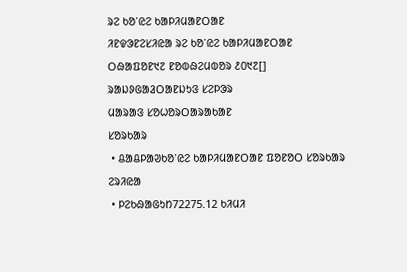ᱨᱮ ᱠᱚᱸᱭᱮ ᱠᱟᱞᱤᱢᱟᱱᱛᱟᱱ
ᱤᱱᱫᱳᱱᱮᱥᱤᱭᱟ ᱨᱮ ᱠᱚᱸᱭᱮ ᱠᱟᱞᱤᱢᱟᱱᱛᱟᱱ
ᱛᱷᱟᱯᱚᱱ᱑᱗ ᱱᱚᱵᱷᱮᱢᱵᱚᱨ ᱒᱐᱑᱗[]
ᱨᱟᱡᱽᱜᱟᱲᱛᱟᱱᱡᱩᱝ ᱥᱮᱞᱳᱨ
ᱢᱟᱨᱟᱝ ᱥᱚᱦᱚᱨᱛᱟᱨᱟᱠᱟᱱ
ᱥᱚᱨᱠᱟᱨ
 • ᱪᱟᱪᱞᱟᱣᱠᱚᱸᱭᱮ ᱠᱟᱞᱤᱢᱟᱱᱛᱟᱱ ᱯᱚᱱᱚᱛ ᱥᱚᱨᱠᱟᱨ
ᱮᱨᱤᱭᱟ
 • ᱞᱮᱠᱷᱟᱜᱩᱴ72275.12 ᱠᱤᱢᱤ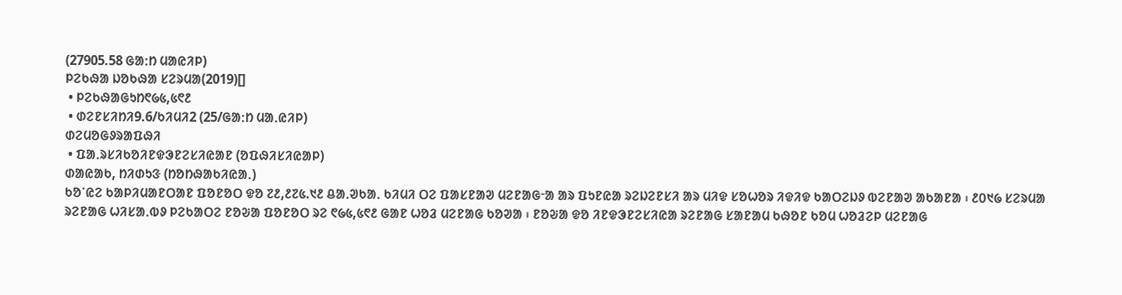(27905.58 ᱜᱟᱺᱴ ᱢᱟᱭᱤᱞ)
ᱞᱮᱠᱷᱟ ᱡᱚᱠᱷᱟ ᱥᱮᱨᱢᱟ(2019)[]
 • ᱞᱮᱠᱷᱟᱜᱩᱴ᱖᱙᱕,᱕᱖᱒
 • ᱰᱮᱱᱥᱤᱴᱤ9.6/ᱠᱤᱢᱤ2 (25/ᱜᱟᱺᱴ ᱢᱟᱹᱭᱤᱞ)
ᱰᱮᱢᱚᱜᱽᱨᱟᱯᱷᱤ
 • ᱯᱟᱹᱨᱥᱤᱠᱚᱤᱱᱫᱳᱱᱮᱥᱤᱭᱟᱱ (ᱚᱯᱷᱤᱥᱤᱭᱟᱞ)
ᱰᱟᱭᱟᱠ, ᱴᱤᱰᱩᱝ (ᱴᱚᱴᱷᱟᱠᱤᱭᱟᱹ)
ᱠᱚᱸᱭᱮ ᱠᱟᱞᱤᱢᱟᱱᱛᱟᱱ ᱯᱚᱱᱚᱛ ᱫᱚ ᱗᱒,᱒᱗᱕.᱑᱒ ᱪᱟᱹᱣᱠᱟᱹ ᱠᱤᱢᱤ ᱛᱮ ᱯᱟᱥᱱᱟᱣ ᱢᱮᱱᱟᱜᱼᱟ ᱟᱨ ᱯᱩᱱᱭᱟ ᱨᱮᱡᱮᱱᱥᱤ ᱟᱨ ᱢᱤᱫ ᱥᱚᱦᱚᱨ ᱤᱫᱤᱫ ᱠᱟᱛᱮᱡᱽ ᱵᱮᱱᱟᱣ ᱟᱠᱟᱱᱟ ᱾ ᱒᱐᱑᱙ ᱥᱮᱨᱢᱟ ᱨᱮᱱᱟᱜ ᱦᱤᱥᱟᱹᱵᱽ ᱞᱮᱠᱟᱛᱮ ᱱᱚᱶᱟ ᱯᱚᱱᱚᱛ ᱨᱮ ᱖᱙᱕,᱕᱖᱒ ᱜᱟᱱ ᱦᱚᱲ ᱢᱮᱱᱟᱜ ᱠᱚᱣᱟ ᱾ ᱱᱚᱶᱟ ᱫᱚ ᱤᱱᱫᱳᱱᱮᱥᱤᱭᱟ ᱨᱮᱱᱟᱜ ᱥᱟᱱᱟᱢ ᱠᱷᱚᱱ ᱠᱚᱢ ᱦᱚᱲᱮᱞ ᱢᱮᱱᱟᱜ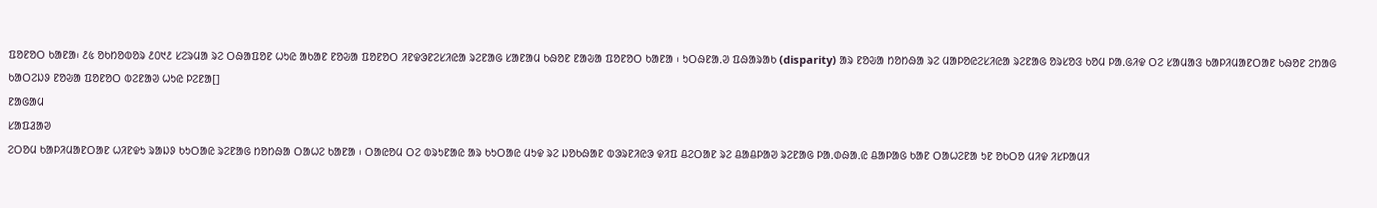ᱯᱚᱱᱚᱛ ᱠᱟᱱᱟ᱾ ᱒᱕ ᱚᱠᱴᱚᱵᱚᱨ ᱒᱐᱑᱒ ᱥᱮᱨᱢᱟ ᱨᱮ ᱛᱷᱟᱯᱚᱱ ᱦᱩᱭ ᱟᱠᱟᱱ ᱱᱚᱶᱟ ᱯᱚᱱᱚᱛ ᱤᱱᱫᱳᱱᱮᱥᱤᱭᱟ ᱨᱮᱱᱟᱜ ᱥᱟᱱᱟᱢ ᱠᱷᱚᱱ ᱱᱟᱶᱟ ᱯᱚᱱᱚᱛ ᱠᱟᱱᱟ ᱾ ᱩᱛᱷᱱᱟᱹᱣ ᱯᱷᱟᱨᱟᱠ (disparity) ᱟᱨ ᱱᱚᱶᱟ ᱴᱚᱴᱷᱟ ᱨᱮ ᱢᱟᱞᱚᱭᱮᱥᱤᱭᱟ ᱨᱮᱱᱟᱜ ᱚᱨᱥᱚᱝ ᱠᱚᱢ ᱞᱟᱹᱜᱤᱫ ᱛᱮ ᱥᱟᱢᱟᱝ ᱠᱟᱞᱤᱢᱟᱱᱛᱟᱱ ᱠᱷᱚᱱ ᱮᱴᱟᱜ ᱠᱟᱛᱮᱡᱽ ᱱᱚᱶᱟ ᱯᱚᱱᱚᱛ ᱵᱮᱱᱟᱣ ᱦᱩᱭ ᱞᱮᱱᱟ[]
ᱱᱟᱜᱟᱢ
ᱥᱟᱯᱲᱟᱣ
ᱮᱛᱚᱢ ᱠᱟᱞᱤᱢᱟᱱᱛᱟᱱ ᱦᱤᱱᱫᱩ ᱨᱟᱡᱽ ᱠᱩᱛᱟᱭ ᱨᱮᱱᱟᱜ ᱴᱚᱴᱷᱟ ᱛᱟᱦᱮ ᱠᱟᱱᱟ ᱾ ᱛᱟᱭᱚᱢ ᱛᱮ ᱵᱨᱩᱱᱟᱭ ᱟᱨ ᱠᱩᱛᱟᱭ ᱢᱩᱫ ᱨᱮ ᱡᱚᱠᱷᱟᱱ ᱵᱳᱨᱱᱤᱭᱳ ᱫᱤᱯ ᱪᱮᱛᱟᱱ ᱨᱮ ᱪᱟᱪᱞᱟᱣ ᱨᱮᱱᱟᱜ ᱞᱟᱹᱰᱷᱟᱹᱭ ᱪᱟᱞᱟᱜ ᱠᱟᱱ ᱛᱟᱦᱮᱱᱟ ᱩᱱ ᱚᱠᱛᱚ ᱢᱤᱫ ᱤᱥᱞᱟᱢᱤ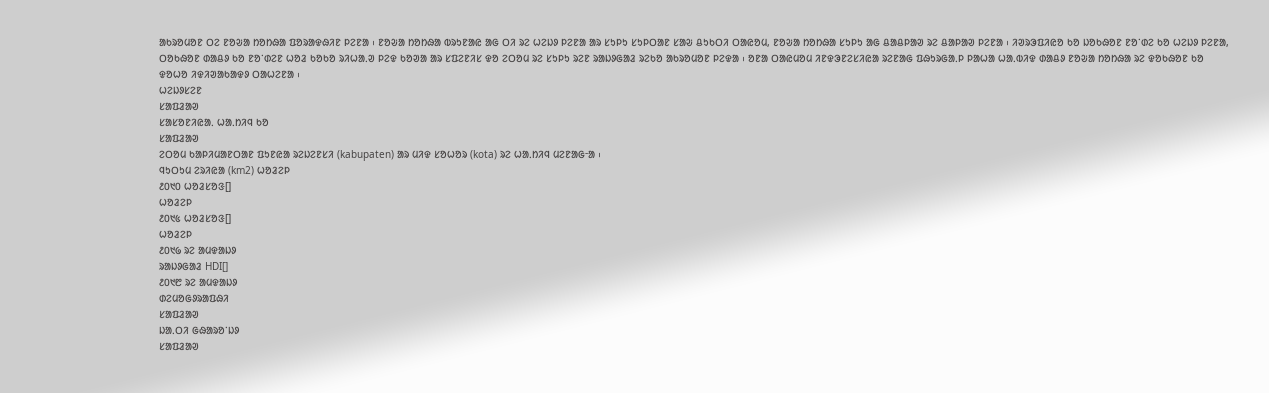ᱟᱠᱨᱚᱢᱚᱱ ᱛᱮ ᱱᱚᱶᱟ ᱴᱚᱴᱷᱟ ᱯᱚᱨᱟᱫᱷᱤᱱ ᱞᱮᱱᱟ ᱾ ᱱᱚᱶᱟ ᱴᱚᱴᱷᱟ ᱵᱨᱩᱱᱟᱭ ᱟᱜ ᱛᱤ ᱨᱮ ᱦᱮᱡᱽ ᱞᱮᱱᱟ ᱟᱨ ᱥᱩᱞᱩ ᱥᱩᱞᱛᱟᱱ ᱥᱟᱶ ᱪᱩᱠᱛᱤ ᱛᱟᱭᱚᱢ, ᱱᱚᱶᱟ ᱴᱚᱴᱷᱟ ᱥᱩᱞᱩ ᱟᱜ ᱪᱟᱪᱞᱟᱣ ᱨᱮ ᱪᱟᱞᱟᱣ ᱞᱮᱱᱟ ᱾ ᱤᱣᱨᱳᱯᱤᱭᱚ ᱠᱚ ᱡᱚᱠᱷᱚᱱ ᱱᱚᱸᱰᱮ ᱠᱚ ᱦᱮᱡᱽ ᱞᱮᱱᱟ, ᱛᱚᱠᱷᱚᱱ ᱰᱟᱪᱽ ᱠᱚ ᱱᱚᱸᱰᱮᱱ ᱦᱚᱲ ᱠᱚᱠᱚ ᱨᱤᱦᱟᱹᱣ ᱞᱮᱫ ᱠᱚᱣᱟ ᱟᱨ ᱥᱯᱮᱱᱤᱥ ᱫᱚ ᱮᱛᱚᱢ ᱨᱮ ᱥᱩᱞᱩ ᱨᱮᱱ ᱨᱟᱡᱽᱜᱟᱲ ᱨᱮᱠᱚ ᱟᱠᱨᱚᱢᱚᱱ ᱞᱮᱫᱟ ᱾ ᱚᱱᱟ ᱛᱟᱭᱢᱚᱢ ᱤᱱᱫᱳᱱᱮᱥᱤᱭᱟ ᱨᱮᱱᱟᱜ ᱯᱷᱩᱨᱜᱟᱹᱞ ᱞᱟᱦᱟ ᱦᱟᱹᱵᱤᱫ ᱰᱟᱪᱽ ᱱᱚᱶᱟ ᱴᱚᱴᱷᱟ ᱨᱮ ᱫᱚᱠᱷᱚᱱ ᱠᱚ ᱫᱚᱦᱚ ᱤᱫᱤᱣᱟᱠᱟᱫᱽ ᱛᱟᱦᱮᱱᱟ ᱾
ᱦᱮᱡᱽᱥᱮᱱ
ᱥᱟᱯᱲᱟᱣ
ᱥᱟᱥᱚᱱᱤᱭᱟᱹ ᱦᱟᱹᱴᱤᱧ ᱠᱚ
ᱥᱟᱯᱲᱟᱣ
ᱮᱛᱚᱢ ᱠᱟᱞᱤᱢᱟᱱᱛᱟᱱ ᱯᱩᱱᱭᱟ ᱨᱮᱡᱮᱱᱥᱤ (kabupaten) ᱟᱨ ᱢᱤᱫ ᱥᱚᱦᱚᱨ (kota) ᱨᱮ ᱦᱟᱹᱴᱤᱧ ᱢᱮᱱᱟᱜᱼᱟ ᱾
ᱧᱩᱛᱩᱢ ᱮᱨᱤᱭᱟ (km2) ᱦᱚᱲᱮᱞ
᱒᱐᱑᱐ ᱦᱚᱲᱥᱚᱝ[]
ᱦᱚᱲᱮᱞ
᱒᱐᱑᱕ ᱦᱚᱲᱥᱚᱝ[]
ᱦᱚᱲᱮᱞ
᱒᱐᱑᱙ ᱨᱮ ᱟᱢᱫᱟᱡᱽ
ᱨᱟᱡᱽᱜᱟᱲ HDI[]
᱒᱐᱑᱘ ᱨᱮ ᱟᱢᱫᱟᱡᱽ
ᱰᱮᱢᱚᱜᱽᱨᱟᱯᱷᱤ
ᱥᱟᱯᱲᱟᱣ
ᱡᱟᱹᱛᱤ ᱜᱷᱟᱨᱚᱸᱡᱽ
ᱥᱟᱯᱲᱟᱣ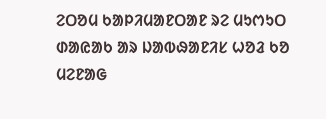ᱮᱛᱚᱢ ᱠᱟᱞᱤᱢᱟᱱᱛᱟᱱ ᱨᱮ ᱢᱩᱬᱩᱛ ᱰᱟᱭᱟᱠ ᱟᱨ ᱡᱟᱵᱷᱟᱱᱤᱥ ᱦᱚᱲ ᱠᱚ ᱢᱮᱱᱟᱜ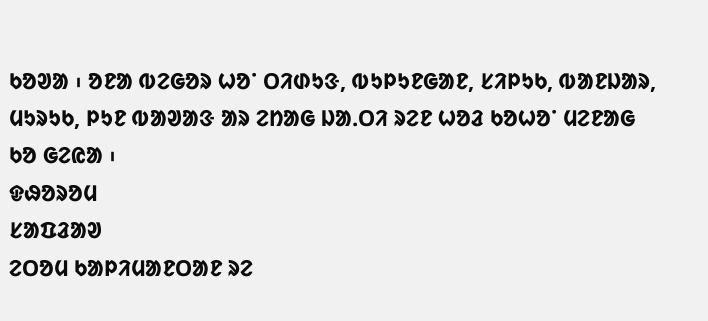ᱠᱚᱣᱟ ᱾ ᱚᱱᱟ ᱵᱮᱜᱚᱨ ᱦᱚᱸ ᱛᱤᱰᱩᱝ, ᱵᱩᱞᱩᱱᱜᱟᱱ, ᱥᱤᱞᱩᱠ, ᱵᱟᱱᱡᱟᱨ, ᱢᱩᱨᱩᱠ, ᱞᱩᱱ ᱵᱟᱣᱟᱝ ᱟᱨ ᱮᱴᱟᱜ ᱡᱟᱹᱛᱤ ᱨᱮᱱ ᱦᱚᱲ ᱠᱚᱦᱚᱸ ᱢᱮᱱᱟᱜ ᱠᱚ ᱜᱮᱭᱟ ᱾
ᱫᱷᱚᱨᱚᱢ
ᱥᱟᱯᱲᱟᱣ
ᱮᱛᱚᱢ ᱠᱟᱞᱤᱢᱟᱱᱛᱟᱱ ᱨᱮ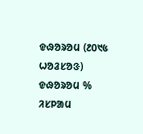ᱫᱷᱚᱨᱚᱢ (᱒᱐᱑᱕ ᱦᱚᱲᱥᱚᱝ)
ᱫᱷᱚᱨᱚᱢ %
ᱤᱥᱞᱟᱢ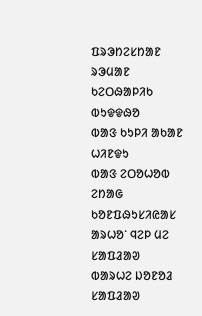ᱯᱨᱳᱴᱮᱥᱴᱟᱱ
ᱨᱳᱢᱟᱱ ᱠᱮᱛᱷᱟᱞᱤᱠ
ᱵᱩᱫᱫᱷᱚ
ᱵᱟᱝ ᱠᱩᱞᱤ ᱟᱠᱟᱱ
ᱦᱤᱱᱫᱩ
ᱵᱟᱝ ᱮᱛᱚᱦᱚᱵ
ᱮᱴᱟᱜ
ᱠᱚᱱᱯᱷᱩᱥᱤᱭᱟᱥ
ᱟᱨᱦᱚᱸ ᱧᱮᱞ ᱢᱮ
ᱥᱟᱯᱲᱟᱣ
ᱵᱟᱨᱦᱮ ᱡᱚᱱᱚᱲ
ᱥᱟᱯᱲᱟᱣ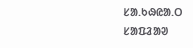ᱥᱟ.ᱠᱷᱭᱟ.ᱛ
ᱥᱟᱯᱲᱟᱣ